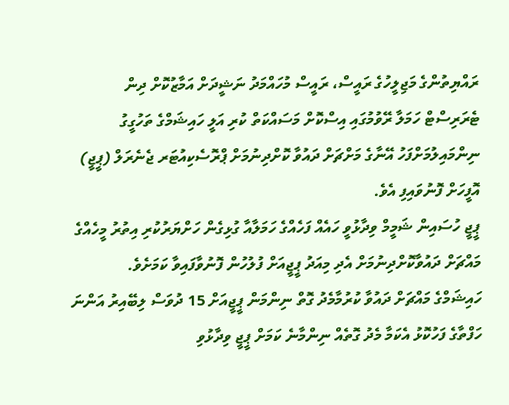ރައްޔިތުންގެ މަޖިލީހުގެ ރައީސް، ރައީސް މުހައްމަދު ނަޝީދަށް އަމާޒުކޮށް ދިން ޓެރަރިސްޓް ހަމަލާ ރޭވުމުގައި އިސްކޮށް މަސައްކަތް ކުރި އަލީ ހައިޝަމްގެ ތަހުގީގު ނިންމައިލުމަށްފަހު އޭނާގެ މަށްޗަށް ދައުވާ ކޮށްދިނުމަށް ޕްރޮސެކިއުޓަރ ޖެނެރަލް (ޕީޖީ) އޮފީހަށް ފޮނުވައިފި އެވެ.
ޕީޖީ ހުސައިން ޝަމީމް ވިދާޅުވީ ހައެއް ފަހެއްގެ ހަމަލާއާ ގުޅިގެން ހަށްޔަރުކުރި އިތުރު މީހެއްގެ މައްޗަށް ދައުވާކޮށްދިނުމަށް އެދި މިއަދު ޕީޖީއަށް ފުލުހުން ފޮނުވާފައިވާ ކަމަށެވެ.
ހައިޝަމްގެ މައްޗަށް ދައުވާ ކުރުމާމެދު ގޮތް ނިންމަން ޕީޖީއަށް 15 ދުވަސް ލިބޭއިރު އަންނަ ހަފްތާގެ ފަހުކޮޅު އެކަމާ މެދު ގޮތެއް ނިންމާނެ ކަމަށް ޕީޖީ ވިދާޅުވި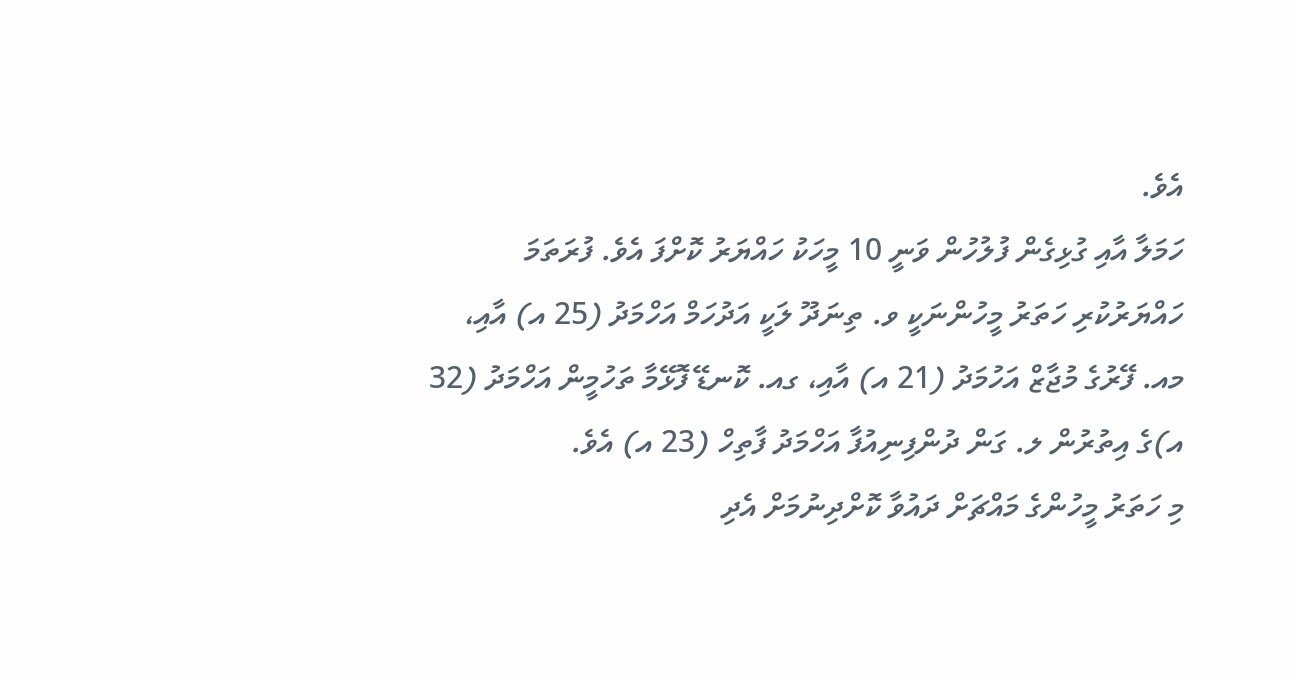އެވެ.
ހަމަލާ އާއި ގުޅިގެން ފުލުހުން ވަނީ 10 މީހަކު ހައްޔަރު ކޮށްފަ އެވެ. ފުރަތަމަ ހައްޔަރުކުރި ހަތަރު މީހުންނަކީ ވ. ތިނަދޫ ލަކީ އަދުހަމް އަހްމަދު (25 އ) އާއި، މއ. ފޭރުގެ މުޖާޒް އަހުމަދު (21 އ) އާއި، ގއ. ކޮނޑޭ ފޮޅޭމާ ތަހުމީން އަހްމަދު (32 އ)ގެ އިތުރުން ލ. ގަން ދުންފިނިއުފާ އަހްމަދު ފާތިހް (23 އ) އެވެ.
މި ހަތަރު މީހުންގެ މައްޗަށް ދައުވާ ކޮށްދިނުމަށް އެދި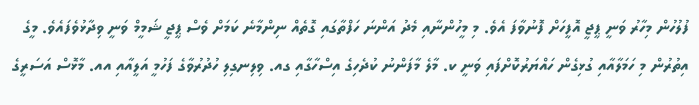ފުލުހުން މިހާރު ވަނީ ޕީޖީ އޮފީހަށް ފޮނުވާފަ އެވެ. މި މީހުންނާއި މެދު އަންނަ ހަފްތާގައި ގޮތެއް ނިންމާނެ ކަމަށް ވެސް ޕީޖީ ޝަމީމް ވަނީ ވިދާޅުވެފައެވެ. މީގެ އިތުރުން މި ހަމަލާއާއި ގުޅިގެން ހައްޔަރުކޮށްފައި ވަނީ ކ. މާލެ މާފަންނު ކުދެހިގެ އިސްހާގާއި ގއ. ވިލިނގިލި ހުދުރުވާގެ ފަހުމީ އަލީއާއި އއ. މާޅޮސް އަސަރީގެ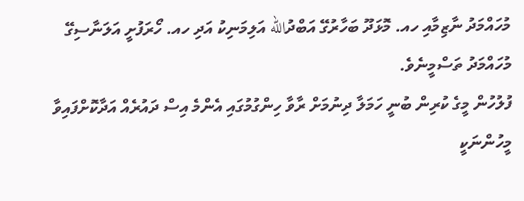މުހައްމަދު ނާޒިމާއި ހއ. މޮޅަދޫ ބަހާރުގޭ އަބްދުالله އަލިމަނިކު އަދި ހއ. ހޯރަފުށީ އަލަނާސިގޭ މުހައްމަދު ތަސްމީނެވެ.
ފުލުހުން މީގެ ކުރިން ބުނީ ހަމަލާ ދިނުމަށް ރާވާ ހިންގުމުގައި އެންމެ އިސް ދައުރެއް އަދާކޮށްފައިވާ މީހުންނަކީ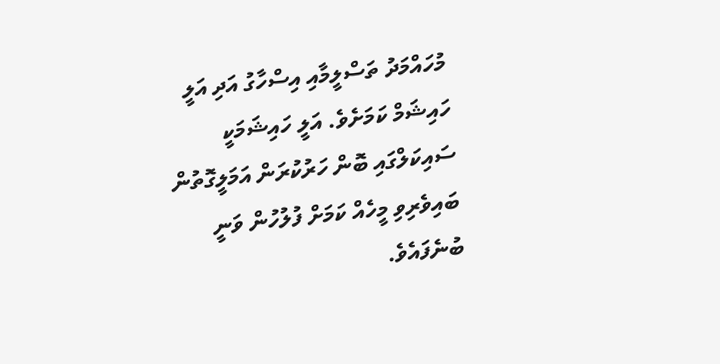މުހައްމަދު ތަސްލީމާއި އިސްހާގު އަދި އަލީ ހައިޝަމް ކަމަށެވެ. އަލީ ހައިޝަމަކީ ސައިކަލްގައި ބޮން ހަރުކުރަން އަމަލީގޮތުން ބައިވެރިވި މީހެއް ކަމަށް ފުލުހުން ވަނީ ބުނެފައެވެ.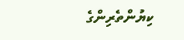ކިޔުންތެރިންގެ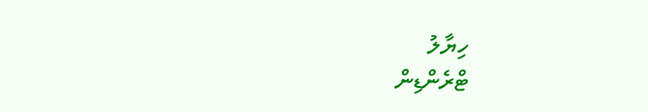ހިޔާލު
ޓްރެންޑިން